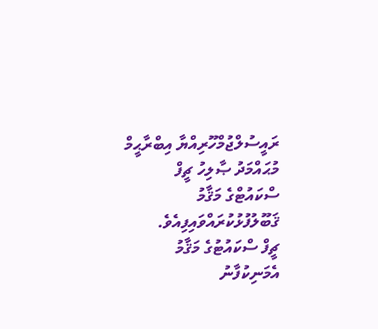ރައީސުލްޖުމްހޫރިއްޔާ އިބްރާޙީމް މުޙައްމަދު ޞާލިހު ޗީފް ސްކައުޓްގެ މަޤާމު ޤަބޫލުފުޅުކުރައްވައިފިއެވެ.
ޗީފް ސްކައުޓުގެ މަޤާމު އެމަނިކުފާނު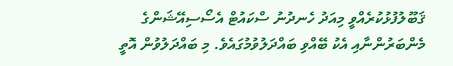ޤަބޫލުފުޅުކުރެއްވީ މިއަދު ހެނދުނު ސްކައުޓް އެސޯސިއޭޝަންގެ މެންބަރުންނާއި އެކު ބޭއްވި ބައްދަލުވުމުގައެވެ. މި ބައްދަލުވުން އޮތީ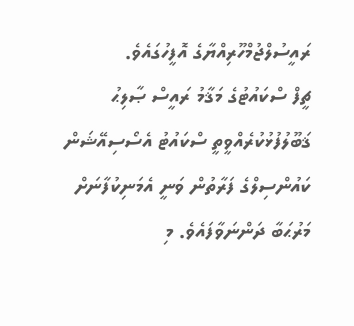ރައީސުލްޖުމްހޫރިއްޔާގެ އޮފީހުގައެވެ.
ޗީފް ސްކައުޓުގެ މަޤާމު ރައީސް ޞާލިޙު ޤަބޫލުފުޅުކުރެއްވީތީ ސްކައުޓު އެސޯސިއޭޝަން ކައުންސިލްގެ ފަރާތުން ވަނީ އެމަނިކުފާނަށް މަރުޙަބާ ދަންނަވާފައެވެ. މި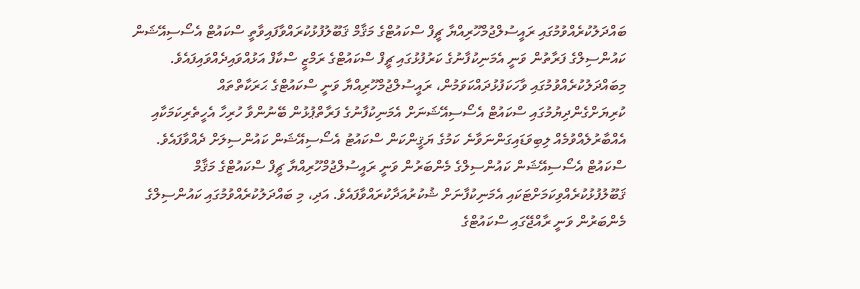ބައްދަލުކުރެއްވުމުގައި ރައީސުލްޖުމްހޫރިއްޔާ ޗީފް ސްކައުޓްގެ މަޤާމް ޤަބޫލުފުޅުކުރައްވާފައިވާތީ ސްކައުޓް އެސޯސިއޭޝަން ކައުންސިލްގެ ފަރާތުން ވަނީ އެމަނިކުފާނުގެ ކަރުފުޅުގައި ޗީފް ސްކައުޓްގެ ރަމްޒީ ސްކާފް އަޅުއްވައިދެއްވައިފައެވެ.
މިބައްދަލުކުރެއްވުމުގައި ވާހަކަފުޅުދައްކަވަމުން، ރައީސުލްޖުމްހޫރިއްޔާ ވަނީ ސްކައުޓްގެ ޙަރަކާތްތައް ކުރިޔަށްގެންދިޔުމުގައި ސްކައުޓް އެސޯސިއޭޝަނަށް އެމަނިކުފާނުގެ ފަރާތްޕުޅުން ބޭނުންވާ ހުރިހާ އެހީތެރިކަމަކާއި އެއްބާރުލެއްވުމެއް ލިބިވަޑައިގަންނަވާނެ ކަމުގެ ޔަޤީންކަން ސްކައުޓު އެސޯސިއޭޝަން ކައުންސިލަށް ދެއްވާފައެވެ.
ސްކައުޓް އެސޯސިއޭޝަން ކައުންސިލްގެ މެންބަރުން ވަނީ ރައީސުލްޖުމްހޫރިއްޔާ ޗީފް ސްކައުޓްގެ މަޤާމް ޤަބޫލުފުޅުކުރެއްވިކަމަށްޓަކައި އެމަނިކުފާނަށް ޝުކުރުއަދާކުރައްވާފައެވެ. އަދި، މި ބައްދަލުކުރެއްވުމުގައި ކައުންސިލްގެ މެންބަރުން ވަނީ ރާއްޖޭގައި ސްކައުޓްގެ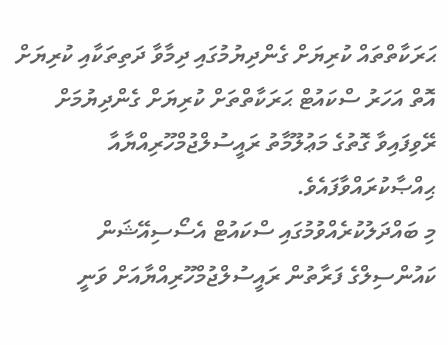ޙަރަކާތްތައް ކުރިޔަށް ގެންދިޔުމުގައި ދިމާވާ ދަތިތަކާއި ކުރިޔަށް އޮތް އަހަރު ސްކައުޓް ޙަރަކާތްތަށް ކުރިޔަށް ގެންދިޔުމަށް ރޭވިފައިވާ ގޮތުގެ މަޢުލޫމާތު ރައީސުލްޖުމްހޫރިއްޔާއާ ޙިއްޞާކުރައްވާފައެވެ.
މި ބައްދަލުކުރެއްވުމުގައި ސްކައުޓް އެސޯސިއޭޝަން ކައުންސިލްގެ ފަރާތުން ރައީސުލްޖުމްހޫރިއްޔާއަށް ވަނީ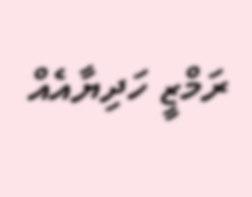ރަމްޒީ ހަދިޔާއެއް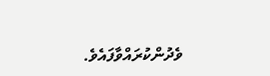ވެދުންކުރައްވާފައެވެ.